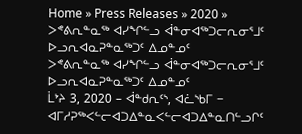Home » Press Releases » 2020 » ᐳᕝᕕᕆᓐᓇᖅ ᐊᓯᖏᓪᓗ ᐋᓐᓂᐊᖅᑐᓕᕆᓂᕐᒧᑦ ᐅᓗᕆᐊᓇᕈᓐᓇᖅᑐᑦ ᐃᓄᓐᓄᑦ
ᐳᕝᕕᕆᓐᓇᖅ ᐊᓯᖏᓪᓗ ᐋᓐᓂᐊᖅᑐᓕᕆᓂᕐᒧᑦ ᐅᓗᕆᐊᓇᕈᓐᓇᖅᑐᑦ ᐃᓄᓐᓄᑦ
ᒫᔾᔨ 3, 2020 – ᐋᓐᑯᕆᑦᔅ, ᐊᓛᔅᑲᒥ − ᐊᒥᓱᕈᖅᐸᓪᓕᐊᑐᐃᓐᓇᐸᓪᓕᐊᑐᐃᓐᓇᑎᓪᓗᒋᑦ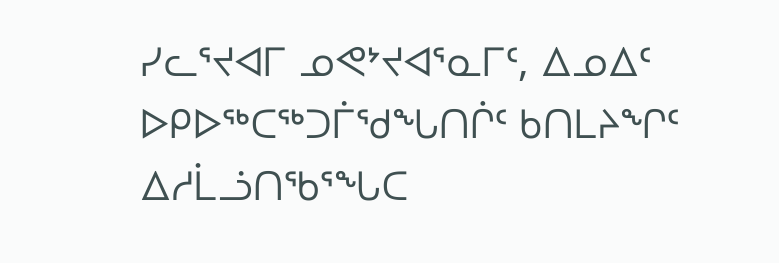ᓯᓚᕐᔪᐊᒥ ᓄᕙᔾᔪᐊᕐᓇᒥᑦ, ᐃᓄᐃᑦ ᐅᑭᐅᖅᑕᖅᑐᒦᖁᖓᑎᒌᑦ ᑲᑎᒪᔨᖏᑦ ᐃᓱᒫᓘᑎᖃᕐᖓᑕ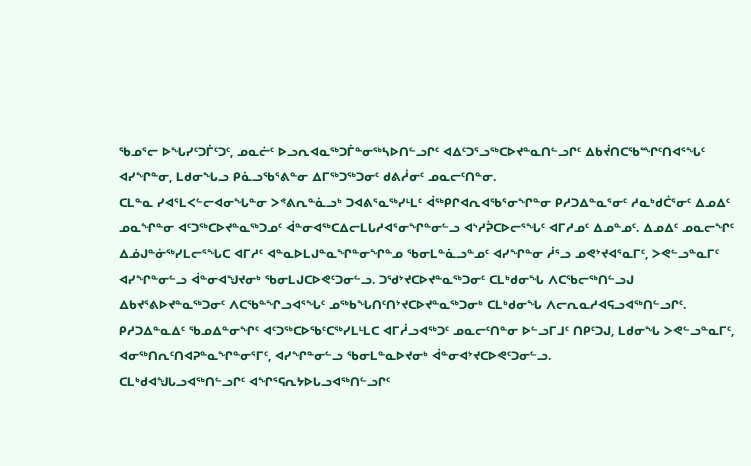ᖃᓄᕐᓕ ᐅᖓᓯᑦᑐᒦᑦᑐᑦ, ᓄᓇᓖᑦ ᐅᓗᕆᐊᓇᖅᑐᒦᓐᓂᖅᓴᐅᑎᓪᓗᒋᑦ ᐊᐃᑦᑐᕐᓗᖅᑕᐅᔪᓐᓇᑎᓪᓗᒋᑦ ᐃᑲᔫᑎᑕᖃᙱᑦᑎᐊᕐᖓᑦ ᐊᓯᖏᓐᓂ, ᒪᑯᓂᖓᓗ ᑭᓈᓗᖃᕐᕕᓐᓂ ᐃᒥᖅᑐᖅᑐᓂᑦ ᑯᕕᓲᓂᑦ ᓄᓇᓕᑦᑎᓐᓂ.
ᑕᒪᓐᓇ ᓯᐊᕐᒪᐸᓪᓕᐊᓂᖓᓐᓂ ᐳᕝᕕᕆᓐᓈᓗᒃ ᑐᐊᕕᕐᓇᖅᓯᒻᒪᑦ ᐋᖅᑭᒋᐊᕆᐊᖃᕐᓂᖏᓐᓂ ᑭᓱᑐᐃᓐᓇᕐᓂᑦ ᓱᓇᒃᑯᑖᕐᓂᑦ ᐃᓄᐃᑦ ᓄᓇᖏᓐᓂ ᐊᑦᑐᖅᑕᐅᔪᓐᓇᖅᑐᓄᑦ ᐋᓐᓂᐊᖅᑕᐃᓕᒪᒐᓱᐊᕐᓂᖏᓐᓂᓪᓗ ᐊᔅᓱᕉᑕᐅᓕᕐᖓᑦ ᐊᒥᓱᓄᑦ ᐃᓄᓐᓄᑦ. ᐃᓄᐃᑦ ᓄᓇᓕᖏᑦ ᐃᓅᒍᓐᓃᖅᓯᒪᓕᕐᖓᑕ ᐊᒥᓱᑦ ᐊᓐᓇᐅᒪᒍᓐᓇᖏᓐᓂᖏᓐᓄ ᖃᓂᒪᓐᓈᓗᓐᓄᑦ ᐊᓯᖏᓐᓂ ᓲᕐᓗ ᓄᕙᔾᔪᐊᕐᓇᒥᑦ, ᐳᕙᓪᓗᓐᓇᒥᑦ ᐊᓯᖏᓐᓂᓪᓗ ᐋᓐᓂᐊᖑᔪᓂᒃ ᖃᓂᒪᒍᑕᐅᕙᑦᑐᓂᓪᓗ. ᑐᖁᔾᔪᑕᐅᔪᓐᓇᖅᑐᓂᑦ ᑕᒪᒃᑯᓂᖓ ᐱᑕᖃᓕᖅᑎᓪᓗᒍ ᐃᑲᔪᕐᕕᐅᔪᓐᓇᖅᑐᓂᑦ ᐱᑕᖃᓐᖏᓗᐊᕐᖓᑦ ᓄᖅᑲᖓᑎᑦᑎᔾᔪᑕᐅᔪᓐᓇᖅᑐᓂᒃ ᑕᒪᒃᑯᓂᖓ ᐱᓕᕆᓇᓱᐊᕋᓗᐊᖅᑎᓪᓗᒋᑦ. ᑭᓱᑐᐃᓐᓇᐃᑦ ᖃᓄᐃᓐᓂᖏᑦ ᐊᑦᑐᖅᑕᐅᖃᑦᑕᖅᓯᒪᒻᒪᑕ ᐊᒥᓲᓗᐊᖅᑐᑦ ᓄᓇᓕᑦᑎᓐᓂ ᐅᓪᓗᒥᒧᑦ ᑎᑭᑦᑐᒍ, ᒪᑯᓂᖓ ᐳᕙᓪᓗᓐᓇᒥᑦ, ᐊᓂᖅᑎᕆᑦᑎᐊᕈᓐᓇᖏᓐᓂᕐᒥᑦ, ᐊᓯᖏᓐᓂᓪᓗ ᖃᓂᒪᓐᓇᐅᔪᓂᒃ ᐋᓐᓂᐊᔾᔪᑕᐅᕙᑦᑐᓂᓪᓗ.
ᑕᒪᒃᑯᐊᖑᒐᓗᐊᖅᑎᓪᓗᒋᑦ ᐊᖏᕐᕋᕆᔭᐅᒐᓗᐊᖅᑎᓪᓗᒋᑦ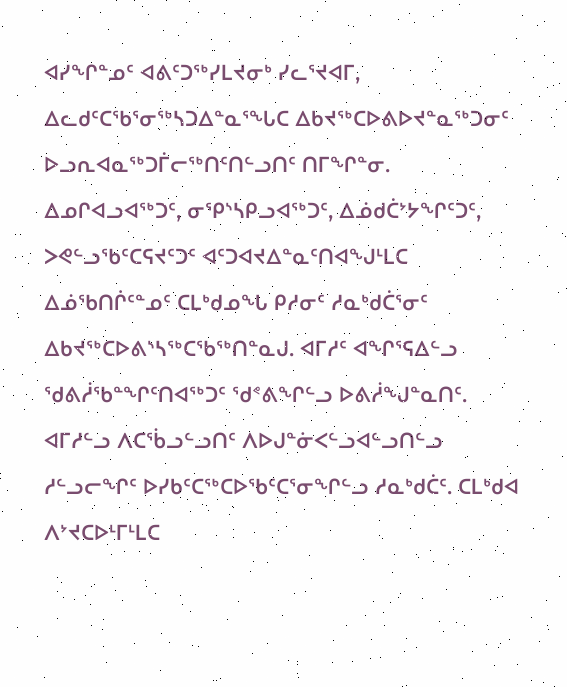ᐊᓯᖏᓐᓄᑦ ᐊᕕᑦᑐᖅᓯᒪᔪᓂᒃ ᓯᓚᕐᔪᐊᒥ, ᐃᓚᑯᑦᑕᖃᕐᓂᖅᓴᑐᐃᓐᓇᕐᖓᑕ ᐃᑲᔪᖅᑕᐅᕕᐅᔪᓐᓇᖅᑐᓂᑦ ᐅᓗᕆᐊᓇᖅᑐᒦᓕᖅᑎᑦᑎᓪᓗᑎᑦ ᑎᒥᖏᓐᓂ. ᐃᓄᒋᐊᓗᐊᖅᑐᑦ, ᓂᕿᔅᓴᑭᓗᐊᖅᑐᑦ, ᐃᓅᑯᑖᔾᔭᖏᑦᑐᑦ, ᐳᕙᓪᓗᖃᑦᑕᕋᔪᑦᑐᑦ ᐊᑦᑐᐊᔪᐃᓐᓇᑦᑎᐊᖑᒻᒪᑕ ᐃᓅᖃᑎᒌᑦᓐᓄᑦ ᑕᒪᒃᑯᓄᖓ ᑭᓱᓂᑦ ᓱᓇᒃᑯᑖᕐᓂᑦ ᐃᑲᔪᖅᑕᐅᕕᔅᓴᖅᑕᖃᖅᑎᓐᓇᒍ. ᐊᒥᓱᑦ ᐊᖏᕐᕋᐃᓪᓗ ᖁᕕᓲᖃᓐᖏᑦᑎᐊᖅᑐᑦ ᖁᕝᕕᖏᓪᓗ ᐅᕕᓲᖑᓐᓇᑎᑦ. ᐊᒥᓱᓪᓗ ᐱᑕᖄᓗᓪᓗᑎᑦ ᐱᐅᒍᓐᓃᐸᓪᓗᐊᓪᓗᑎᓪᓗ ᓱᓪᓗᓕᖏᑦ ᐅᓯᑲᑦᑕᖅᑕᐅᖃᑦᑕᕐᓂᖏᓪᓗ ᓱᓇᒃᑯᑖᑦ. ᑕᒪᒃᑯᐊ ᐱᔾᔪᑕᐅᒻᒥᒻᒪᑕ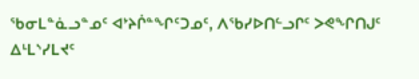ᖃᓂᒪᓐᓈᓗᓐᓄᑦ ᐊᔾᔨᒌᓐᖏᑦᑐᓄᑦ, ᐱᖃᓯᐅᑎᓪᓗᒋᑦ ᐳᕙᖏᑎᒍᑦ ᐃᒻᒪᔅᓯᒪᔪᑦ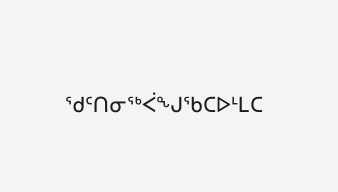ᖁᑦᑎᓂᖅᐹᖑᖃᑕᐅᒻᒪᑕ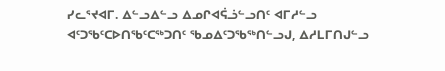ᓯᓚᕐᔪᐊᒥ. ᐃᓪᓗᐃᓪᓗ ᐃᓄᒋᐊᕌᓘᓪᓗᑎᑦ ᐊᒥᓱᓪᓗ ᐊᑦᑐᖃᑦᑕᐅᑎᖃᑦᑕᖅᑐᑎᑦ ᖃᓄᐃᑦᑐᖃᖅᑎᓪᓗᒍ, ᐃᓱᒪᒥᑎᒍᓪᓗ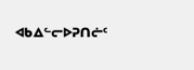ᐊᑲᐃᓪᓕᐅᕈᑎᓖᑦ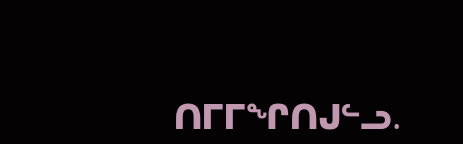ᑎᒥᒥᖏᑎᒍᓪᓗ.